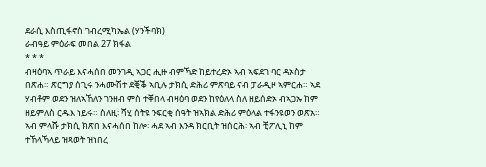ደራሲ እስጢፋኖስ ገብረሚካኤል (ሃንችባክ)
ራብዓይ ምዕራፍ መበል 27 ክፋል
* * *
ብዛዕባኣ ጥራይ እናሓሰበ መንገዲ ኣጋር ሒዙ ብምኻድ ከይተረድኦ ኣብ ኣፍደገ ባር ዳኦስታ በጽሐ። ጽርግያ ሰጊሩ ንሓሙሽተ ደቒቕ ኣቢሉ ታክሲ ድሕሪ ምጽባይ ናብ ፓራዲዞ ኣምርሐ። ኣደ ሃብቶም ወደን ዝለኣኸለን ገንዘብ ምስ ተቐበላ ብዛዕባ ወደን ከየዕለላ ስለ ዘይሰድኦ ብኣጋኡ ከም ዘይምለስ ርዱእ ነይሩ። ስለዚ፡ ሻሂ ሰትዩ ንፍርቂ ሰዓት ዝኣክል ድሕሪ ምዕላል ተፋንዩወን ወጽአ። ኣብ ምላሹ ታክሲ ክጽበ እናሓሰበ ከሎ፡ ሓደ ኣብ እንዳ ክርቢት ዝሰርሕ፡ ኣብ ቺፖሊኒ ከም ተኸላኻላይ ዝጻወት ዝነበረ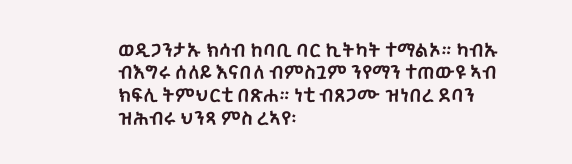ወዲጋንታኡ ክሳብ ከባቢ ባር ኪትካት ተማልኦ። ካብኡ ብእግሩ ሰለይ እናበለ ብምስጓም ንየማን ተጠውዩ ኣብ ክፍሊ ትምህርቲ በጽሐ። ነቲ ብጸጋሙ ዝነበረ ደባን ዝሕብሩ ህንጻ ምስ ረኣየ፡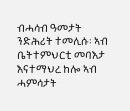ብሓሳብ ዓመታት ንድሕሪት ተመሊሱ፡ ኣብ ቤትተምህርቲ መባእታ እናተማህረ ከሎ ኣብ ሓምሳታት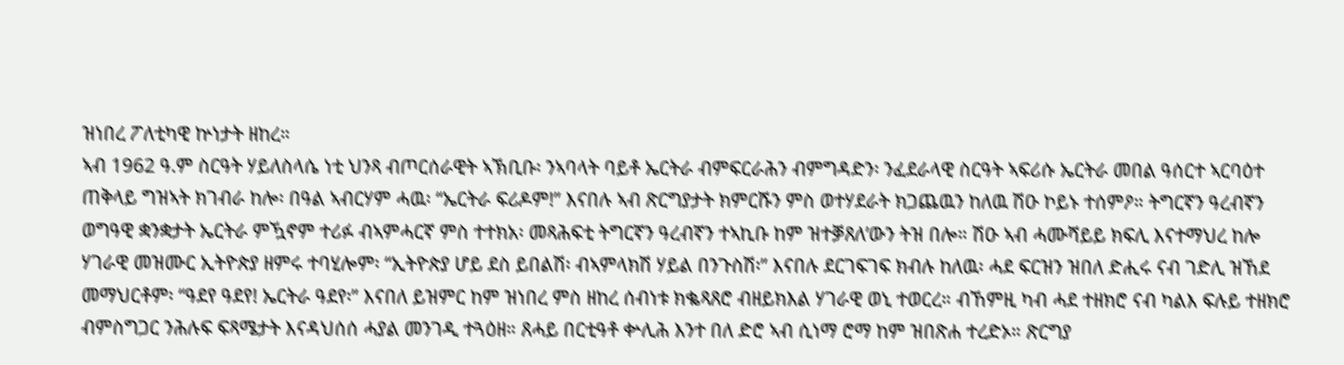ዝነበረ ፖለቲካዊ ኵነታት ዘከረ።
ኣብ 1962 ዓ.ም ስርዓት ሃይለስላሴ ነቲ ህንጻ ብጦርሰራዊት ኣኽቢቡ፡ ንኣባላት ባይቶ ኤርትራ ብምፍርራሕን ብምግዳድን፡ ንፈደራላዊ ስርዓት ኣፍሪሱ ኤርትራ መበል ዓሰርተ ኣርባዕተ ጠቅላይ ግዝኣት ክገብራ ከሎ፡ በዓል ኣብርሃም ሓዉ፡ “ኤርትራ ፍሪዶም!” እናበሉ ኣብ ጽርግያታት ክምርሹን ምስ ወተሃደራት ክጋጨዉን ከለዉ ሽዑ ኮይኑ ተሰምዖ። ትግርኛን ዓረብኛን ወግዓዊ ቋንቋታት ኤርትራ ምዃኖም ተሪፉ ብኣምሓርኛ ምስ ተተክአ፡ መጻሕፍቲ ትግርኛን ዓረብኛን ተኣኪቡ ከም ዝተቓጸለ’ውን ትዝ በሎ። ሽዑ ኣብ ሓሙሻይይ ክፍሊ እናተማህረ ከሎ ሃገራዊ መዝሙር ኢትዮጵያ ዘምሩ ተባሂሎም፡ “ኢትዮጵያ ሆይ ደስ ይበልሽ፡ ብኣምላክሽ ሃይል በንጉስሽ፡” እናበሉ ደርገፍገፍ ክብሉ ከለዉ፡ ሓደ ፍርዝን ዝበለ ድሒሩ ናብ ገድሊ ዝኸደ መማህርቶም፡ “ዓደየ ዓደየ! ኤርትራ ዓደየ፡” እናበለ ይዝምር ከም ዝነበረ ምስ ዘከረ ሰብነቱ ክቈጻጸሮ ብዘይክእል ሃገራዊ ወኒ ተወርረ። ብኸምዚ ካብ ሓደ ተዘክሮ ናብ ካልእ ፍሉይ ተዘክሮ ብምስግጋር ንሕሉፍ ፍጻሜታት እናዳህሰሰ ሓያል መንገዲ ተጓዕዘ። ጸሓይ በርቲዓቶ ቍሊሕ እንተ በለ ድሮ ኣብ ሲነማ ሮማ ከም ዝበጽሐ ተረድኦ። ጽርግያ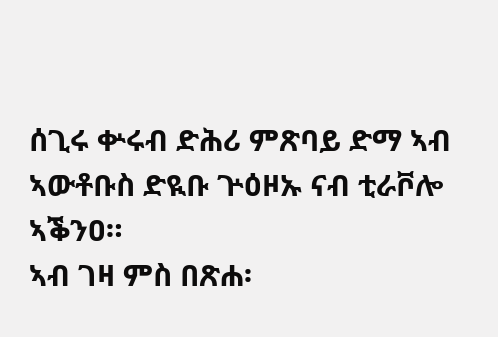ሰጊሩ ቍሩብ ድሕሪ ምጽባይ ድማ ኣብ ኣውቶቡስ ድዪቡ ጕዕዞኡ ናብ ቲራቮሎ ኣቕንዐ።
ኣብ ገዛ ምስ በጽሐ፡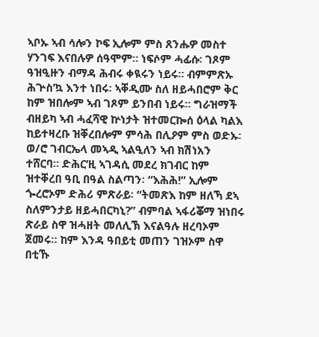ኣቦኡ ኣብ ሳሎን ኮፍ ኢሎም ምስ ጸንሑዎ መስተ ሃንገፍ እናበሉዎ ሰዓሞም። ነፍሶም ሓፊሱ፡ ገጾም ዓዝዒዙን ብማዳ ሕብሩ ቀዪሩን ነይሩ። ብምምጽኡ ሕጕስ’ኳ እንተ ነበሩ፡ ኣቐዲሙ ስለ ዘይሓበሮም ቅር ከም ዝበሎም ኣብ ገጾም ይንበብ ነይሩ። ግራዝማች ብዘይካ ኣብ ሓፈሻዊ ኵነታት ዝተመርኰሰ ዕላል ካልእ ከይተዛረቡ ዝቐረበሎም ምሳሕ በሊዖም ምስ ወድኡ፡ ወ/ሮ ገብርኤላ መኣዲ ኣልዒለን ኣብ ክሽነአን ተሸርባ። ድሕር’ዚ ኣገዳሲ መደረ ክገብር ከም ዝተቐረበ ዓቢ በዓል ስልጣን፡ “እሕሕ!” ኢሎም ጐረሮኦም ድሕሪ ምጽራይ፡ “ትመጽእ ከም ዘለኻ ደኣ ስለምንታይ ዘይሓበርካኒ?” ብምባል ኣፋሪቖማ ዝነበሩ ጽራይ ስዋ ዝሓዘት መለሊኽ እናልዓሉ ዘረባኦም ጀመሩ። ከም እንዳ ዓበይቲ መጠን ገዝኦም ስዋ በቲኹ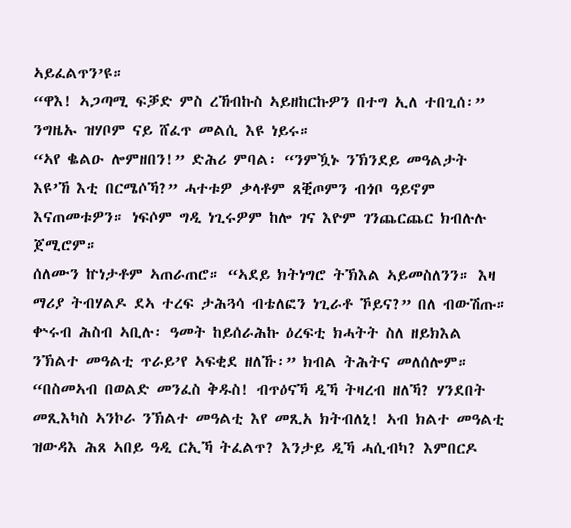ኣይፈልጥን’ዩ።
“ዋእ! ኣጋጣሚ ፍቓድ ምስ ረኸብኩስ ኣይዘከርኩዎን በተግ ኢለ ተበጊሰ፡” ንግዜኡ ዝሃቦም ናይ ሸፈጥ መልሲ እዩ ነይሩ።
“ኣየ ቈልዑ ሎምዘበን!” ድሕሪ ምባል፡ “ንምዃኑ ንኽንደይ መዓልታት እዩ’ኸ እቲ በርሜሶኻ?” ሓተቱዎ ቃላቶም ጸቒጦምን ብጎቦ ዓይኖም እናጠመቱዎን። ነፍሶም ግዲ ነጊሩዎም ከሎ ገና እዮም ገንጨርጨር ክብሉሉ ጀሚሮም።
ሰለሙን ኵነታቶም ኣጠራጠሮ። “ኣደይ ክትነግሮ ትኽእል ኣይመስለንን። እዛ ማሪያ ትብሃልዶ ደኣ ተረፍ ታሕጓሳ ብቴለፎን ነጊራቶ ኾይና?” በለ ብውሽጡ። ቍሩብ ሕስብ ኣቢሉ፡ ዓመት ከይሰራሕኩ ዕረፍቲ ክሓትት ስለ ዘይክእል ንኽልተ መዓልቲ ጥራይ’የ ኣፍቂደ ዘለኹ፡” ክብል ትሕትና መለሰሎም።
“በስመኣብ በወልድ መንፈስ ቅዱስ! ብጥዕናኻ ዲኻ ትዛረብ ዘለኻ? ሃንደበት መጺእካስ ኣንኮራ ንኽልተ መዓልቲ እየ መጺአ ክትብለኒ! ኣብ ክልተ መዓልቲ ዝውዳእ ሕጸ ኣበይ ዓዲ ርኢኻ ትፈልጥ? እንታይ ዲኻ ሓሲብካ? እምበርዶ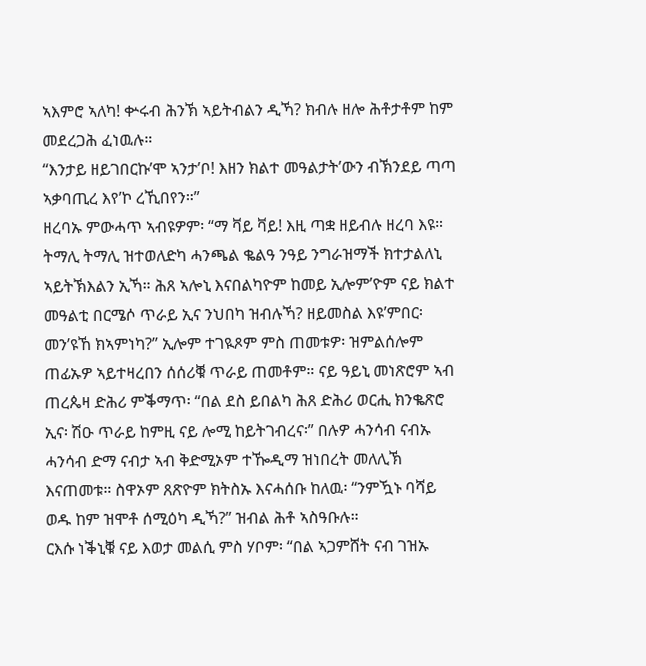ኣእምሮ ኣለካ! ቍሩብ ሕንኽ ኣይትብልን ዲኻ? ክብሉ ዘሎ ሕቶታቶም ከም መደረጋሕ ፈነዉሉ።
“እንታይ ዘይገበርኩ’ሞ ኣንታ’ቦ! እዘን ክልተ መዓልታት’ውን ብኽንደይ ጣጣ ኣቃባጢረ እየ’ኮ ረኺበየን።”
ዘረባኡ ምውሓጥ ኣብዩዎም፡ “ማ ቫይ ቫይ! እዚ ጣቋ ዘይብሉ ዘረባ እዩ። ትማሊ ትማሊ ዝተወለድካ ሓንጫል ቈልዓ ንዓይ ንግራዝማች ክተታልለኒ ኣይትኽእልን ኢኻ። ሕጸ ኣሎኒ እናበልካዮም ከመይ ኢሎም’ዮም ናይ ክልተ መዓልቲ በርሜሶ ጥራይ ኢና ንህበካ ዝብሉኻ? ዘይመስል እዩ’ምበር፡ መን’ዩኸ ክኣምነካ?” ኢሎም ተገዪጾም ምስ ጠመቱዎ፡ ዝምልሰሎም ጠፊኡዎ ኣይተዛረበን ሰሰሪቑ ጥራይ ጠመቶም። ናይ ዓይኒ መነጽሮም ኣብ ጠረጴዛ ድሕሪ ምቕማጥ፡ “በል ደስ ይበልካ ሕጸ ድሕሪ ወርሒ ክንቈጽሮ ኢና፡ ሽዑ ጥራይ ከምዚ ናይ ሎሚ ከይትገብረና፡” በሉዎ ሓንሳብ ናብኡ ሓንሳብ ድማ ናብታ ኣብ ቅድሚኦም ተዀዲማ ዝነበረት መለሊኽ እናጠመቱ። ስዋኦም ጸጽዮም ክትስኡ እናሓሰቡ ከለዉ፡ “ንምዃኑ ባሻይ ወዱ ከም ዝሞቶ ሰሚዕካ ዲኻ?” ዝብል ሕቶ ኣስዓቡሉ።
ርእሱ ነቕኒቑ ናይ እወታ መልሲ ምስ ሃቦም፡ “በል ኣጋምሸት ናብ ገዝኡ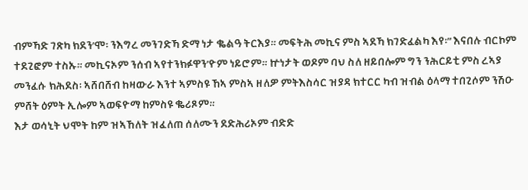ብምኻድ ገጽካ ክደን’ሞ፡ ንእግረ መንገድኻ ድማ ነታ ቈልዓ ትርእያ። መፍትሕ መኪና ምስ ኣደኻ ክገድፈልካ እየ፡” እናበሉ ብርኮም ተደጊፎም ተስኡ። መኪናኦም ንሰብ ኣየተንክፉዋን’ዮም ነይሮም። ኵነታት ወዶም ባህ ስለ ዘይበሎም ግን ንሕርይቲ ምስ ረኣያ መንፈሱ ክሕደስ፡ ኣሸበሸብ ከዛውራ እንተ ኣምስዩ ኸኣ ምስኣ ዘለዎ ምትእስሳር ዝያዳ ክተርር ካብ ዝብል ዕላማ ተበጊሶም ንሽዑ ምሸት ዕምት ኢሎም ኣወፍዮማ ከምስዩ ቈሪጾም።
እታ ወሳኒት ህሞት ከም ዝኣኸለት ዝፈለጠ ሰለሙን ደድሕሪኦም ብድድ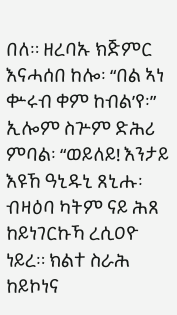በለ። ዘረባኡ ክጅምር እናሓሰበ ከሎ፡ “በል ኣነ ቍሩብ ቀም ከብል’የ፡” ኢሎም ስጕም ድሕሪ ምባል፡ “ወይለይ! እንታይ እዩኸ ዓኒዱኒ ጸኒሑ፡ ብዛዕባ ካትም ናይ ሕጸ ከይነገርኩኻ ረሲዐዮ ነይረ። ክልተ ስራሕ ከይኮነና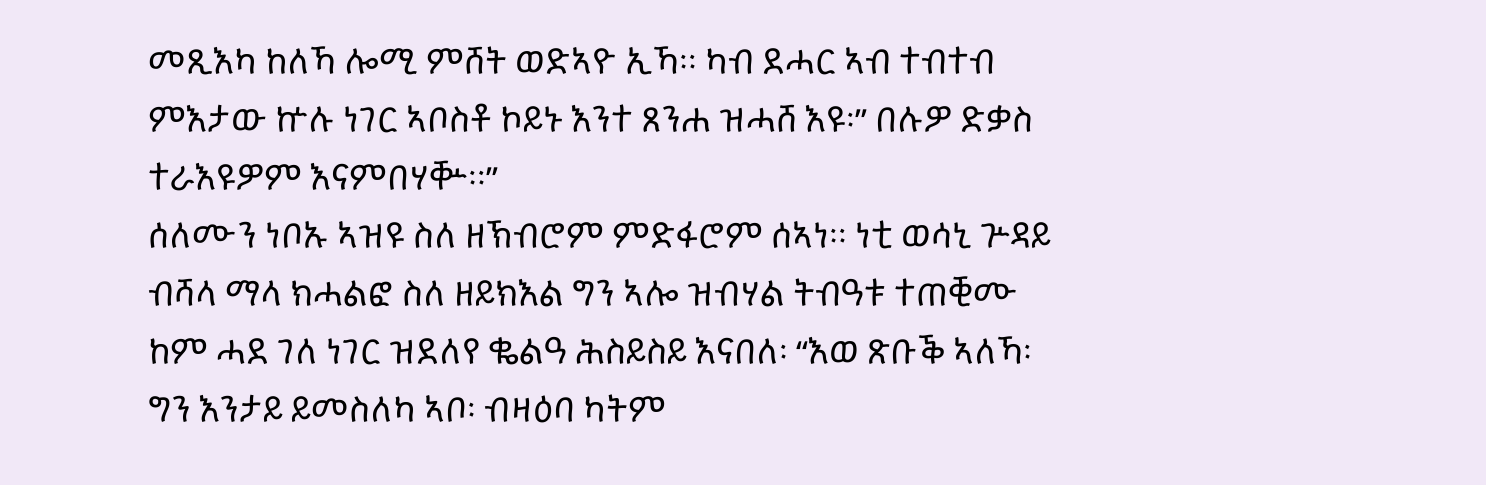መጺእካ ከለኻ ሎሚ ምሸት ወድኣዮ ኢኻ። ካብ ደሓር ኣብ ተብተብ ምእታው ኵሉ ነገር ኣቦስቶ ኮይኑ እንተ ጸንሐ ዝሓሸ እዩ፡” በሉዎ ድቃስ ተራእዩዎም እናምበሃቝ።”
ሰለሙን ነቦኡ ኣዝዩ ስለ ዘኽብሮም ምድፋሮም ሰኣነ። ነቲ ወሳኒ ጕዳይ ብሻላ ማላ ክሓልፎ ስለ ዘይክእል ግን ኣሎ ዝብሃል ትብዓቱ ተጠቒሙ ከም ሓደ ገለ ነገር ዝደለየ ቈልዓ ሕስይስይ እናበለ፡ “እወ ጽቡቕ ኣለኻ፡ ግን እንታይ ይመስለካ ኣቦ፡ ብዛዕባ ካትም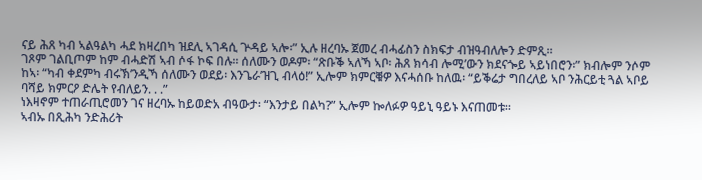ናይ ሕጸ ካብ ኣልዓልካ ሓደ ክዛረበካ ዝደሊ ኣገዳሲ ጕዳይ ኣሎ፡” ኢሉ ዘረባኡ ጀመረ ብሓፊስን ስክፍታ ብዝዓብለሎን ድምጺ።
ገጾም ገልቢጦም ከም ብሓድሽ ኣብ ሶፋ ኮፍ በሉ። ሰለሙን ወዶም፡ “ጽቡቕ ኣለኻ ኣቦ፡ ሕጸ ክሳብ ሎሚ’ውን ክደናጐይ ኣይነበሮን፡” ክብሎም ንሶም ከኣ፡ “ካብ ቀደምካ ብሩኽ’ንዲኻ ሰለሙን ወደይ፡ እንጌራ’ዝጊ ብላዕ!” ኢሎም ክምርቑዎ እናሓሰቡ ከለዉ፡ “ይቕሬታ ግበረለይ ኣቦ ንሕርይቲ ጓል ኣቦይ ባሻይ ክምርዖ ድሌት የብለይን. . .”
ነእዛኖም ተጠራጢሮመን ገና ዘረባኡ ከይወድአ ብዓውታ፡ “እንታይ በልካ?” ኢሎም ኰለፉዎ ዓይኒ ዓይኑ እናጠመቱ።
ኣብኡ በጺሕካ ንድሕሪት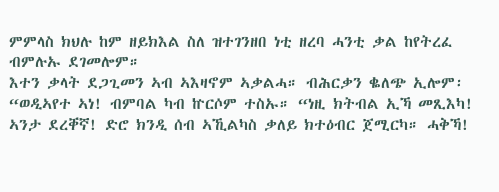ምምላስ ክህሉ ከም ዘይክእል ስለ ዝተገንዘበ ነቲ ዘረባ ሓንቲ ቃል ከየትረፈ ብምሉኡ ደገመሎም።
እተን ቃላት ደጋጊመን ኣብ ኣእዛኖም ኣቃልሓ። ብሕርቃን ቈለጭ ኢሎም፡ “ወዲኣየተ ኣነ! ብምባል ካብ ኵርሶም ተስኡ። “ነዚ ክትብል ኢኻ መጺእካ! ኣንታ ደረቐኛ! ድሮ ክንዲ ሰብ ኣኺልካስ ቃለይ ክተዕብር ጀሚርካ። ሓቅኻ!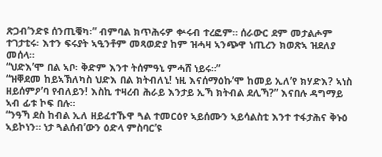ጽጋብ’ንድዩ ሰንጢቑካ፡” ብምባል ክጥሕሩዎ ቍሩብ ተረፎም። ሰራውር ደም መታልሖም ተገታቲሩ፡ እተን ፍሩያት ኣዒንቶም መጻወድያ ከም ዝሓዛ ኣንጭዋ ነጢረን ክወጽኣ ዝደለያ መሰላ።
“ህድእ’ሞ በል ኣቦ፡ ቅድም እንተ ትሰምዓኒ ምሓሸ ነይሩ።”
“ዝቐደመ ከይኣኽለካስ ህድእ በል ክትብለኒ! ነዚ እናሰማዕኩ’ሞ ከመይ ኢለ’የ ክሃድእ? ኣነስ ዘይሰምዖ’ባ የብለይን! እስኪ ተዛረብ ሕራይ እንታይ ኢኻ ክትብል ደሊኻ?” እናበሉ ዳግማይ ኣብ ፊቱ ኮፍ በሉ።
“ንዓኻ ደስ ከብል ኢለ ዘይፈተኹዋ ጓል ተመርዕየ ኣይሰሙን ኣይሳልስቲ እንተ ተፋታሕና ቅኑዕ ኣይኮነን። ነታ ጓልሰብ’ውን ዕድላ ምስባር’ዩ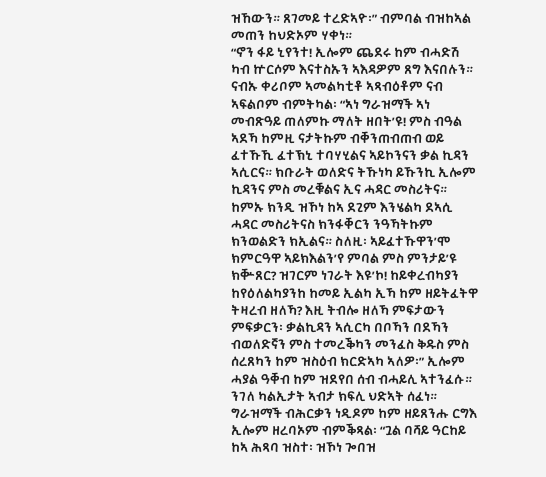ዝኸውን። ጸገመይ ተረድኣዮ፡” ብምባል ብዝከኣል መጠን ከህድኦም ሃቀነ።
“ኖን ፋይ ኒየንተ! ኢሎም ጨደሩ ከም ብሓድሽ ካብ ኵርሶም እናተስኡን ኣእዳዎም ጸግ እናበሉን። ናብኡ ቀሪቦም ኣመልካቲቶ ኣጻብዕቶም ናብ ኣፍልቦም ብምትካል፡ “ኣነ ግራዝማች ኣነ መብጽዓይ ጠለምኩ ማለት ዘበት’ዩ! ምስ ብዓል ኣደኻ ከምዚ ናታትኩም ብቐንጠብጠብ ወይ ፈተኹኺ ፈተኽኒ ተባሃሂልና ኣይኮንናን ቃል ኪዳን ኣሲርና። ክቡራት ወለድና ትኹነካ ይኹንኪ ኢሎም ኪዳንና ምስ መረቑልና ኢና ሓዳር መስሪትና። ከምኡ ክንዲ ዝኾነ ከኣ ደጊም እንሄልካ ደኣሲ ሓዳር መስሪትናስ ክንፋቐርን ንዓኻትኩም ክንወልድን ክኢልና። ስለዚ፡ ኣይፈተኹዋን’ሞ ክምርዓዋ ኣይክእልን’የ ምባል ምስ ምንታይ’ዩ ክቝጸር? ዝገርም ነገራት እዩ’ኮ! ከይቀረብካያን ከየዕለልካያንከ ከመይ ኢልካ ኢኻ ከም ዘይትፈትዋ ትዛረብ ዘለኻ? እዚ ትብሎ ዘለኻ ምፍታውን ምፍቃርን፡ ቃልኪዳን ኣሲርካ በቦኻን በደኻን ብወለድኛን ምስ ተመረቕካን መንፈስ ቅዱስ ምስ ሰረጸካን ከም ዝስዕብ ክርድኣካ ኣለዎ፡” ኢሎም ሓያል ዓቐብ ከም ዝደየበ ሰብ ብሓይሊ ኣተንፈሱ።
ንገለ ካልኢታት ኣብታ ክፍሊ ህድኣት ሰፈነ። ግራዝማች ብሕርቃን ነዲዶም ከም ዘይጸንሑ ርግእ ኢሎም ዘረባኦም ብምቕጻል፡ “ጓል ባሻይ ዓርከይ ከኣ ሕጻባ ዝስተ፡ ዝኾነ ጐበዝ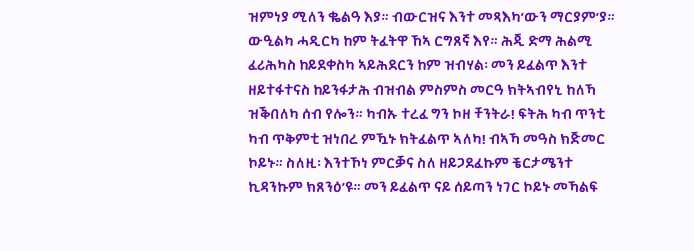ዝምነያ ሚለን ቈልዓ እያ። ብውርዝና እንተ መጻእካ’ውን ማርያም’ያ። ውዒልካ ሓዲርካ ከም ትፈትዋ ኸኣ ርግጸኛ እየ። ሕጂ ድማ ሕልሚ ፈሪሕካስ ከይደቀስካ ኣይሕደርን ከም ዝብሃል፡ መን ይፈልጥ እንተ ዘይተፋተናስ ከይንፋታሕ ብዝብል ምስምስ መርዓ ክትኣብየኒ ከለኻ ዝቕበለካ ሰብ የሎን። ካብኡ ተረፈ ግን ኮዘ ቸንትራ! ፍትሕ ካብ ጥንቲ ካብ ጥቅምቲ ዝነበረ ምዃኑ ክትፈልጥ ኣለካ! ብኣኻ መዓስ ክጅመር ኮይኑ። ስለዚ፡ እንተኾነ ምርቓና ስለ ዘይጋደፈኩም ቼርታሜንተ ኪዳንኩም ክጸንዕ’ዩ። መን ይፈልጥ ናይ ሰይጣን ነገር ኮይኑ መኻልፍ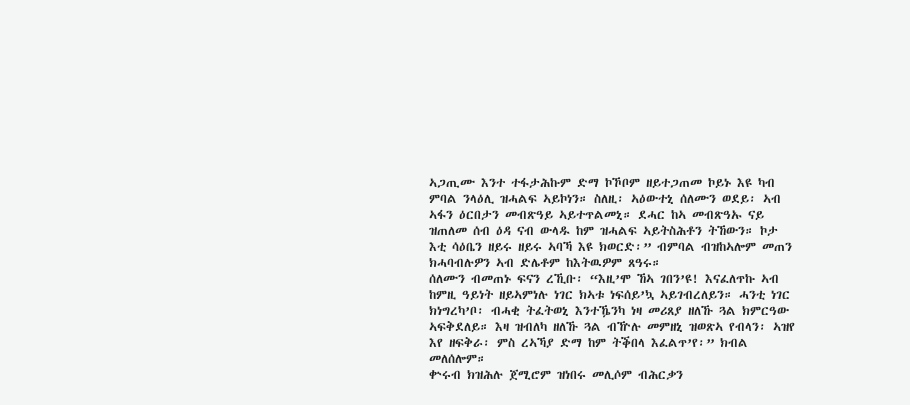ኣጋጢሙ እንተ ተፋታሕኩም ድማ ኮኾቦም ዘይተጋጠመ ኮይኑ እዩ ካብ ምባል ንላዕሊ ዝሓልፍ ኣይኮነን። ስለዚ፡ ኣዕውተኒ ሰለሙን ወደይ፡ ኣብ ኣፋን ዕርበታን መብጽዓይ ኣይተጥልመኒ። ደሓር ከኣ መብጽዓኡ ናይ ዝጠለመ ሰብ ዕዳ ናብ ውላዱ ከም ዝሓልፍ ኣይትስሕቶን ትኸውን። ኮታ እቲ ሳዕቤን ዘይሩ ዘይሩ ኣባኻ እዩ ክወርድ፡” ብምባል ብዝከኣሎም መጠን ክሓባብሉዎን ኣብ ድሌቶም ከእትዉዎም ጸዓሩ።
ሰለሙን ብመጠኑ ፍናን ረኺቡ፡ “እዚ’ሞ ኸኣ ገበን’ዩ! እናፈለጥኩ ኣብ ከምዚ ዓይነት ዘይኣምነሉ ነገር ክኣቱ ነፍሰይ’ኳ ኣይገብረለይን። ሓንቲ ነገር ክነግረካ’ቦ፡ ብሓቂ ትፈትወኒ እንተዄንካ ነዛ መሪጸያ ዘለኹ ጓል ክምርዓው ኣፍቅደለይ። እዛ ዝብለካ ዘለኹ ጓል ብዅሉ መምዘኒ ዝወጽኣ የብላን፡ ኣዝየ እየ ዘፍቅራ፡ ምስ ረኣኻያ ድማ ከም ትቕበላ እፈልጥ’የ፡” ክብል መለሰሎም።
ቍሩብ ክዝሕሉ ጀሚሮም ዝነበሩ መሊሶም ብሕርቃን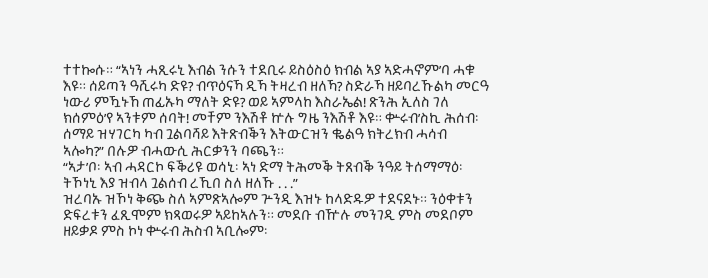ተተኰሱ። “ኣነን ሓጺሩኒ እብል ንሱን ተደቢሩ ይስዕስዕ ክብል ኣያ ኣድሓኖም’ባ ሓቁ እዩ። ሰይጣን ዓሺሩካ ድዩ? ብጥዕናኻ ዲኻ ትዛረብ ዘለኻ? ስድራኻ ዘይባረኹልካ መርዓ ነውሪ ምዃኑኸ ጠፊኡካ ማለት ድዩ? ወይ ኣምላከ እስራኤል! ጽንሕ ኢለስ ገለ ክሰምዕ’የ ኣንቱም ሰባት! መቸም ንእሽቶ ኵሉ ግዜ ንእሽቶ እዩ። ቍሩብ’ስኪ ሕሰብ፡ ሰማይ ዝሃገርካ ካብ ጓልባሻይ እትጽብቕን እትውርዝን ቈልዓ ክትረክብ ሓሳብ ኣሎካ?” በሉዎ ብሓውሲ ሕርቃንን ባጫን።
“ኣታ’ቦ፡ ኣብ ሓዳርኮ ፍቕሪዩ ወሳኒ፡ ኣነ ድማ ትሕመቕ ትጸብቕ ንዓይ ትሰማማዕ፡ ትኾነኒ እያ ዝብላ ጓልሰብ ረኺበ ስለ ዘለኹ . . .”
ዝረባኡ ዝኾነ ቅጭ ስለ ኣምጽኣሎም ጕንዲ እዝኑ ከላድዱዎ ተደናደኑ። ንዕቀቱን ድፍረቱን ፈጺሞም ክጻወሩዎ ኣይከኣሉን። መደቡ ብዅሉ መንገዲ ምስ መደቦም ዘይቃዶ ምስ ኮነ ቍሩብ ሕስብ ኣቢሎም፡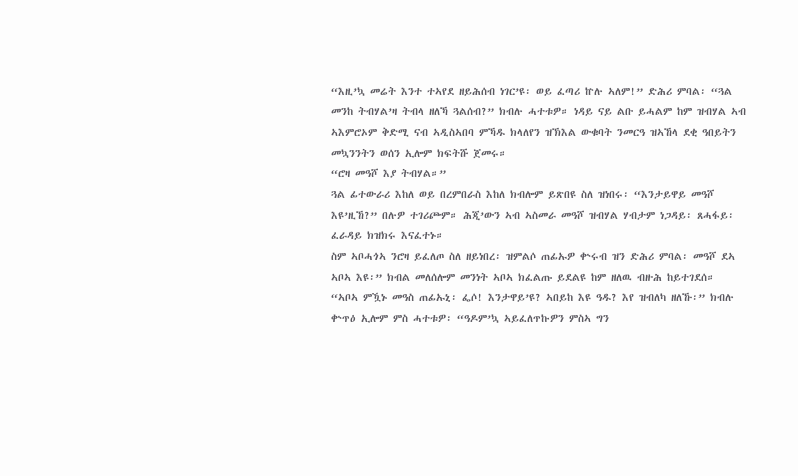“እዚ’ኳ መሬት እንተ ተኣየደ ዘይሕሰብ ነገር’ዩ፡ ወይ ፈጣሪ ኵሉ ኣለም!” ድሕሪ ምባል፡ “ጓል መንከ ትብሃል’ዛ ትብላ ዘለኻ ጓልሰብ?” ክብሉ ሓተቱዎ። ነዳይ ናይ ልቡ ይሓልም ከም ዝብሃል ኣብ ኣእምሮኦም ቅድሚ ናብ ኣዲስኣበባ ምኻዱ ክላለየን ዝኽእል ውቁባት ንመርዓ ዝኣኸላ ደቂ ዓበይትን መኳንንትን ወሰን ኢሎም ክፍትሹ ጀመሩ።
“ሮዛ መዓሾ እያ ትብሃል።”
ጓል ፊተውራሪ እከለ ወይ በረምበራስ እከለ ክብሎም ይጽበዩ ስለ ዝነበሩ፡ “እንታይዋይ መዓሾ እዩ’ዚኸ?” በሉዎ ተገሪጮም። ሕጂ’ውን ኣብ ኣስመራ መዓሾ ዝብሃል ሃብታም ነጋዳይ፡ ጸሓፋይ፡ ፈራዳይ ክዝክሩ እናፈተኑ።
ስም ኣቦሓጎኣ ንሮዛ ይፈለጦ ስለ ዘይነበረ፡ ዝምልሶ ጠፊኡዎ ቍሩብ ዝን ድሕሪ ምባል፡ መዓሾ ደኣ ኣቦኣ እዩ፡” ክብል መለሰሎም መንነት ኣቦኣ ክፈልጡ ይደልዩ ከም ዘለዉ ብዙሕ ከይተገደሰ።
“ኣቦኣ ምዃኑ መዓስ ጠፊኡኒ፡ ፌሶ! እንታዋይ’ዩ? ኣበይከ እዩ ዓዱ? እየ ዝብለካ ዘለኹ፡” ክብሉ ቍጥዕ ኢሎም ምስ ሓተቱዎ፡ “ዓዶም’ኳ ኣይፈለጥኩዎን ምስኣ ግን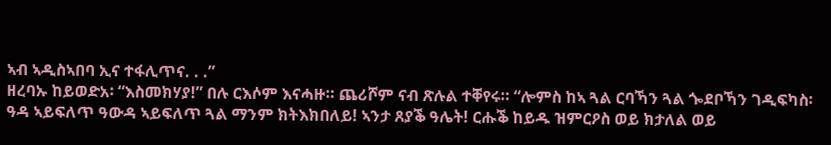ኣብ ኣዲስኣበባ ኢና ተፋሊጥና. . .”
ዘረባኡ ከይወድአ፡ “እስመክሃያ!” በሉ ርእሶም እናሓዙ። ጨሪሾም ናብ ጽሉል ተቐየሩ። “ሎምስ ከኣ ጓል ርባኻን ጓል ጐደቦኻን ገዲፍካስ፡ ዓዳ ኣይፍለጥ ዓውዳ ኣይፍለጥ ጓል ማንም ክትእክበለይ! ኣንታ ጸያቕ ዓሌት! ርሑቕ ከይዱ ዝምርዖስ ወይ ክታለል ወይ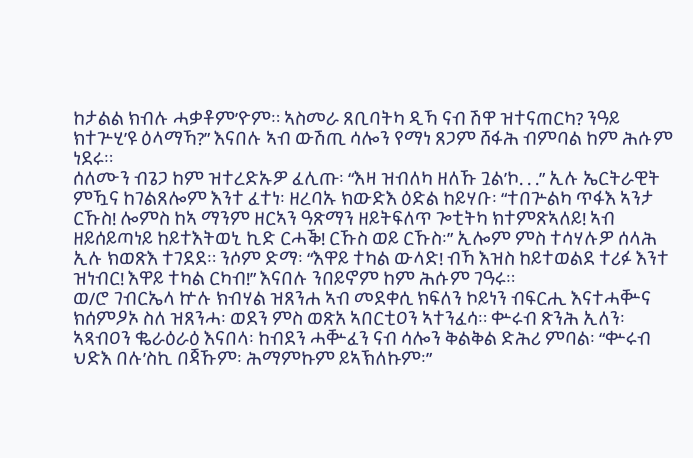ከታልል ክብሉ ሓቃቶም’ዮም። ኣስመራ ጸቢባትካ ዲኻ ናብ ሽዋ ዝተናጠርካ? ንዓይ ክተጕሂ’ዩ ዕላማኻ?” እናበሉ ኣብ ውሽጢ ሳሎን የማነ ጸጋም ሸፋሕ ብምባል ከም ሕሱም ነደሩ።
ሰለሙን ብጌጋ ከም ዝተረድኡዎ ፈሊጡ፡ “እዛ ዝብለካ ዘለኹ ጓል’ኮ. . .” ኢሉ ኤርትራዊት ምዃና ከገልጸሎም እንተ ፈተነ፡ ዘረባኡ ክውድእ ዕድል ከይሃቡ፡ “ተበጕልካ ጥፋእ ኣንታ ርኹስ! ሎምስ ከኣ ማንም ዘርኣን ዓጽማን ዘይትፍለጥ ጐቲትካ ክተምጽኣለይ! ኣብ ዘይሰይጣነይ ከይተእትወኒ ኪድ ርሓቕ! ርኹስ ወይ ርኹስ፡” ኢሎም ምስ ተሳሃሉዎ ሰላሕ ኢሉ ክወጽእ ተገደደ። ንሶም ድማ፡ “እዋይ ተካል ውላድ! ብኻ እዝስ ከይተወልደ ተሪፉ እንተ ዝነብር! እዋይ ተካል ርካብ!” እናበሉ ንበይኖም ከም ሕሱም ገዓሩ።
ወ/ሮ ገብርኤላ ኵሉ ክብሃል ዝጸንሐ ኣብ መደቀሲ ክፍለን ኮይነን ብፍርሒ እናተሓቝና ክሰምዖኦ ስለ ዝጸንሓ፡ ወደን ምስ ወጽአ ኣበርቲዐን ኣተንፈሳ። ቍሩብ ጽንሕ ኢለን፡ ኣጻብዐን ቈራዕራዕ እናበላ፡ ከብደን ሓቝፈን ናብ ሳሎን ቅልቅል ድሕሪ ምባል፡ “ቍሩብ ህድእ በሉ’ስኪ በጃኹም፡ ሕማምኩም ይኣኽለኩም፡”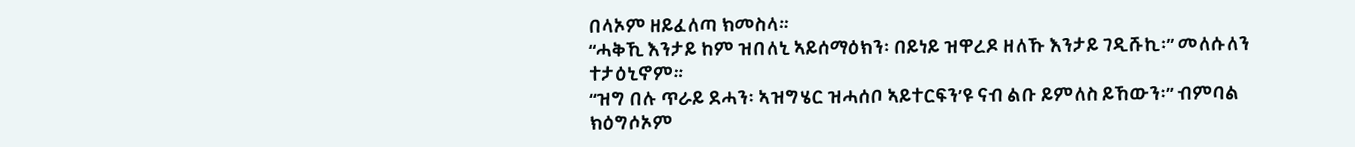በላኦም ዘይፈለጣ ክመስላ።
“ሓቅኺ እንታይ ከም ዝበለኒ ኣይሰማዕክን፡ በይነይ ዝዋረዶ ዘለኹ እንታይ ገዲሹኪ፡” መለሱለን ተታዕኒኖም።
“ዝግ በሉ ጥራይ ደሓን፡ ኣዝግሄር ዝሓሰቦ ኣይተርፍን’ዩ ናብ ልቡ ይምለስ ይኸውን፡” ብምባል ክዕግሶኦም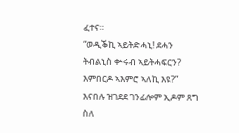ፈተና።
“ወዲቕኪ ኣይትድሓኒ! ደሓን ትብልኒስ ቍሩብ ኣይትሓፍርን? እምበርዶ ኣእምሮ ኣለኪ እዩ?” እናበሉ ዝገደደ ገንፊሎም ኢዶም ጸግ ስለ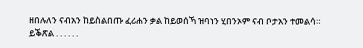ዘበሉለን ናብአን ከይስልበጡ ፈሪሐን ቃል ከይወሰኻ ዝባነን ሂበንኦም ናብ ቦታአን ተመልሳ።
ይቕጽል . . . . . .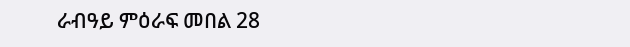ራብዓይ ምዕራፍ መበል 28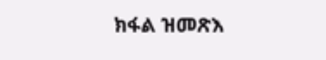ክፋል ዝመጽእ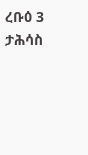ረቡዕ 3 ታሕሳስ